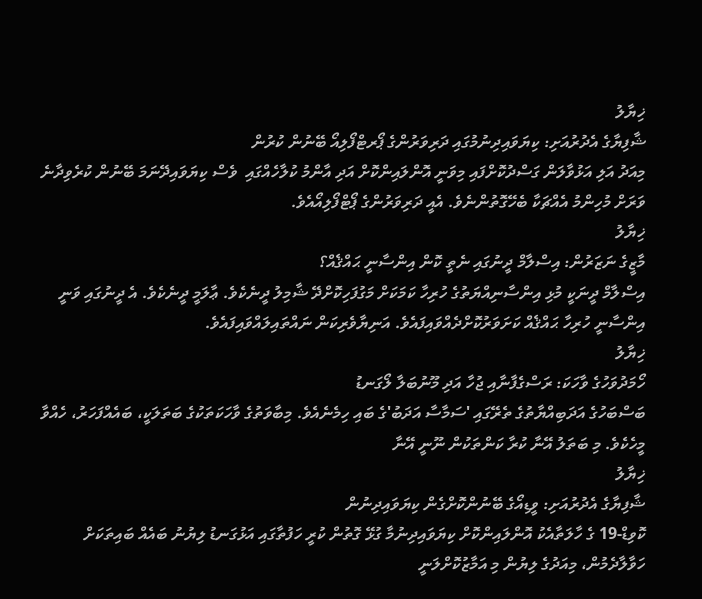ޚިޔާލު
ޝާފިޔާގެ އެދުރުއަށި: ކިޔަވައިދިނުމުގައި ދަރިވަރުންގެ ޕޯރޓްފޯލިއޯ ބޭނުން ކުރުން
މިއަދު އަލި އަޅުވާލަން ގަސްދުކޮށްފައި މިވަނީ އޮންލައިންކޮށް އަދި އާންމު ކުލާހެއްގައި  ވެސް ކިޔަވައިދޭނަމަ ބޭނުން ކުރެވިދާނެ ވަރަށް މުހިންމު އެއްޗަކާ ބެހޭގޮތުންނެވެ. އެއީ ދަރިވަރުންގެ ޕޯޓްފޯލިއޯއެވެ.
ޚިޔާލު
މާޒީގެ ނަޒަރުން: އިސްލާމް ދީނުގައި ނެތީ ކޮން އިންސާނީ ޙައްޤެއް؟
އިސްލާމް ދީނަކީ މުޅި އިންސާނިއްޔަތުގެ ހުރިހާ ކަމަކަށް މަގުފަހިކޮށްދޭ ޝާމިލު ދީނެކެވެ. ޢާލަމީ ދީނެކެވެ. އެ ދީނުގައި ވަނީ އިންސާނީ ހުރިހާ ޙައްޤެއް ކަށަވަރުކޮށްދެއްވައިފައެވެ. އަނިޔާވެރިކަން ނައްތައިލައްވައިފައެވެ.
ޚިޔާލު
ހޯމަދުވަހުގެ ވާހަކަ: ރަސްގެފާނާއި ޖުހާ އަދި މޫނުބަލާ ލޯގަނޑު
ބަސްބަހުގެ އަދަބިއްޔާތުގެ ތެރޭގައި 'ސަމާސާ އަދަބު'ގެ ބައި ހިމެނެއެވެ. މިބާވަތުގެ ވާހަކަތަކުގެ ބަތަލަކީ، ބައެއްފަހަރު، ހެއްވާ މީހެކެވެ. މި ބަތަލު އޭނާ ކުރާ ކަންތަކުން ނޫނީ އޭނާ
ޚިޔާލު
ޝާފިޔާގެ އެދުރުއަށި: ވީޑިއޯގެ ބޭނުންކޮށްގެން ކިޔަވައިދިނުން
ކޮވިޑް-19 ގެ ހާލަތާއެކު އޮންލައިންކޮށް ކިޔަވައިދިނުމާ ގުޅޭ ގޮތުން ކުރީ ހަފުތާގައި އަޅުގަނޑު ލިޔުނު ބައެއް ބައިތަކަށް ހަވާލާދެމުން، މިއަދުގެ ލިޔުން މި އަމާޒުކޮށްލަނީ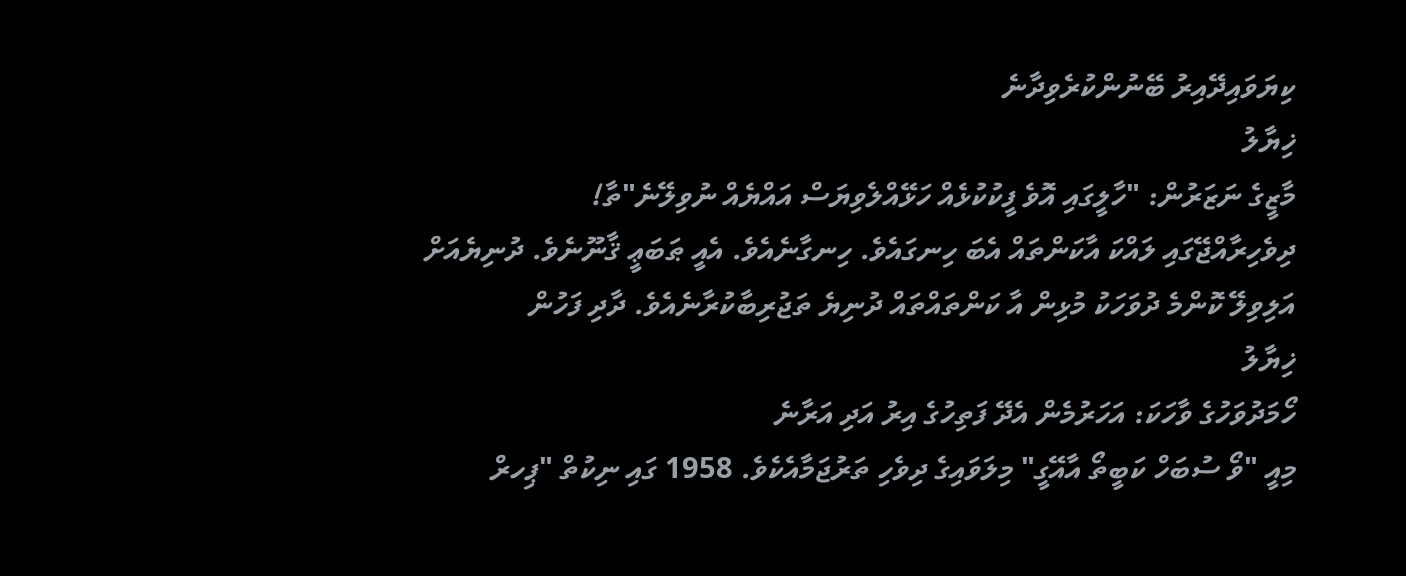ކިޔަވައިދޭއިރު ބޭނުންކުރެވިދާނެ
ޚިޔާލު
މާޒީގެ ނަޒަރުން: "ހާލީގައި އޮވެ ފީކުކުޅެއް ހަޅޭއްލެވިޔަސް އައްޔެއް ނުވިލޭނެ"ތާ!
ދިވެހިރާއްޖޭގައި ލައްކަ އާކަންތައް އެބަ ހިނގައެވެ. ހިނގާނެއެވެ. އެއީ ޠަބަޢީ ޤާނޫނެވެ. ދުނިޔެއަށް އަލިވިލޭ ކޮންމެ ދުވަހަކު މުޅިން އާ ކަންތައްތައް ދުނިޔެ ތަޖުރިބާކުރާނެއެވެ. ދާދި ފަހުން
ޚިޔާލު
ހޯމަދުވަހުގެ ވާހަކަ: އަހަރުމެން އެދޭ ފަތިހުގެ އިރު އަދި އަރާނެ
މިއީ "ވޯ ސުބަހް ކަބީތޯ އާއޭގީ" މިލަވައިގެ ދިވެހި ތަރުޖަމާއެކެވެ. 1958 ގައި ނިކުތް "ޕިހރް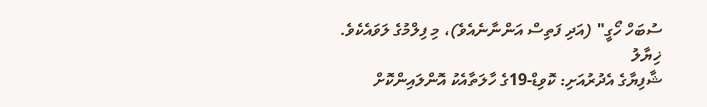ސުބަހް ހޯގީ" (އަދި ފަތިސް އަންނާނެއެވެ)، މި ފިލްމުގެ ލަވައެކެވެ.
ޚިޔާލު
ޝާފިޔާގެ އެދުރުއަށި: ކޮވިޑް-19ގެ ހާލަތާއެކު އޮންލައިންކޮށް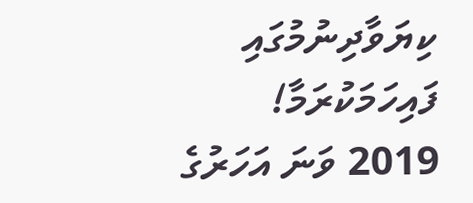ކިޔަވާދިނުމުގައި ފައިހަމަކުރަމާ!
2019 ވަނަ އަހަރުގެ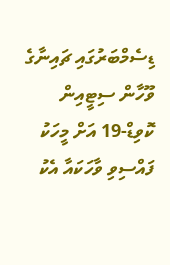ޑިސެމްބަރުގައި ޗައިނާގެ ވޫހާން ސިޓީއިން ކޮވިޑް-19 އަށް މީހަކު ފައްސިވި ވާހަކައާ އެކު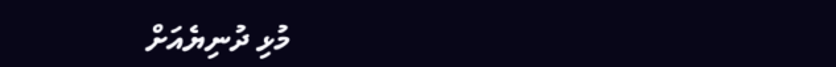މުޅި ދުނިޔެއަށް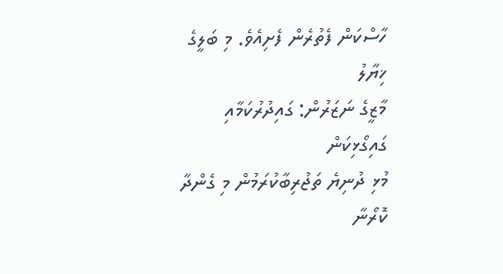ހާސްކަން ފެތުރެން ފެށިއެވެ. މި ބަލީގެ
ޚިޔާލު
މާޒީގެ ނަޒަރުން: ގައިދުރުކަމާއި ގައިގޯޅިކަން
މުޅި ދުނިޔެ ތަޖުރިބާކުރަމުން މި ގެންދާ ކޮރޯނާ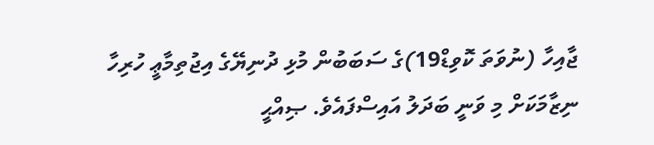ޖާއިހާ (ނުވަތަ ކޮވިޑް19)ގެ ސަބަބުން މުޅި ދުނިޔޭގެ އިޖުތިމާޢީ ހުރިހާ ނިޒާމަކަށް މި ވަނީ ބަދަލު އައިސްފައެވެ. ޞިއްޙީ